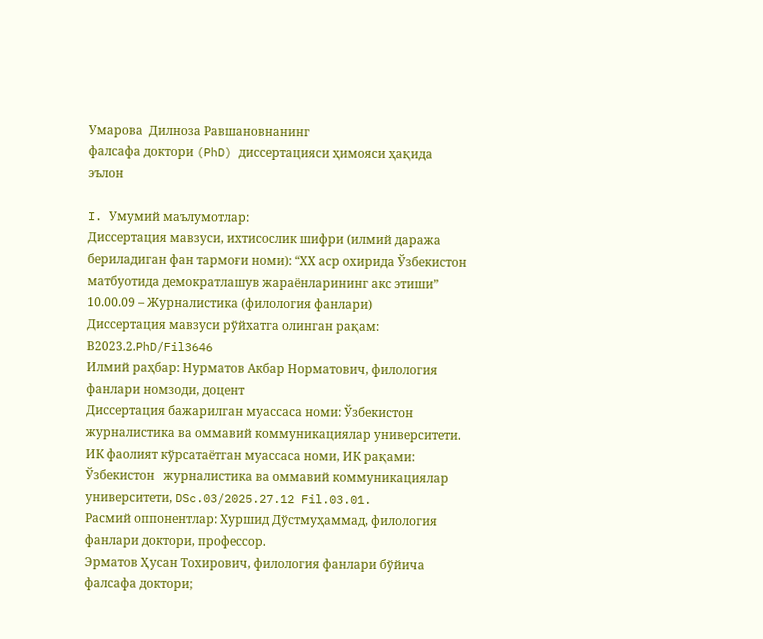Умарова  Дилноза Равшановнанинг
фалсафа доктори (PhD) диссертацияси ҳимояси ҳақида эълон

I. Умумий маълумотлар:
Диссертация мавзуси, ихтисослик шифри (илмий даража бериладиган фан тармоғи номи): “ХХ аср охирида Ўзбекистон матбуотида демократлашув жараёнларининг акс этиши” 10.00.09 – Журналистика (филология фанлари)
Диссертация мавзуси рўйхатга олинган рақам: В2023.2.PhD/Fil3646
Илмий раҳбар: Нурматов Акбар Норматович, филология фанлари номзоди, доцент
Диссертация бажарилган муассаса номи: Ўзбекистон журналистика ва оммавий коммуникациялар университети.
ИК фаолият кўрсатаётган муассаса номи, ИК рақами: Ўзбекистон   журналистика ва оммавий коммуникациялар университети, DSc.03/2025.27.12 Fil.03.01.
Расмий оппонентлар: Хуршид Дўстмуҳаммад, филология фанлари доктори, профессор.
Эрматов Ҳусан Тохирович, филология фанлари бўйича фалсафа доктори;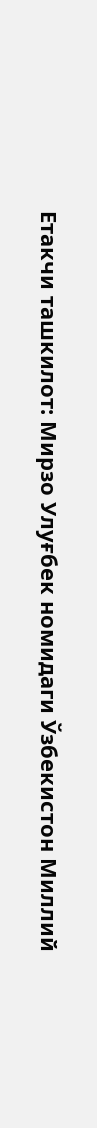Етакчи ташкилот: Мирзо Улуғбек номидаги Ўзбекистон Миллий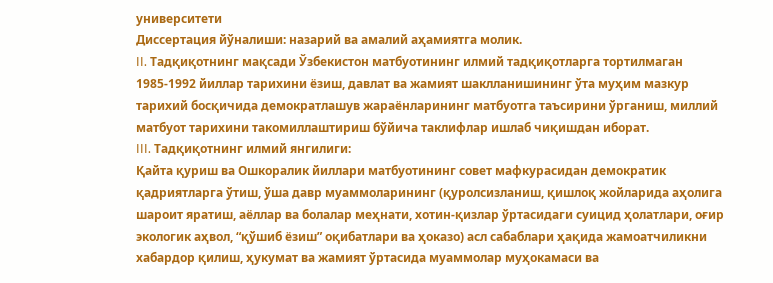университети
Диссертация йўналиши: назарий ва амалий аҳамиятга молик.
II. Тадқиқотнинг мақсади Ўзбекистон матбуотининг илмий тадқиқотларга тортилмаган 1985-1992 йиллар тарихини ёзиш, давлат ва жамият шаклланишининг ўта муҳим мазкур тарихий босқичида демократлашув жараёнларининг матбуотга таъсирини ўрганиш, миллий матбуот тарихини такомиллаштириш бўйича таклифлар ишлаб чиқишдан иборат.
III. Тадқиқотнинг илмий янгилиги:
Қайта қуриш ва Ошкоралик йиллари матбуотининг совет мафкурасидан демократик қадриятларга ўтиш, ўша давр муаммоларининг (қуролсизланиш, қишлоқ жойларида аҳолига шароит яратиш, аёллар ва болалар меҳнати, хотин-қизлар ўртасидаги суицид ҳолатлари, оғир экологик аҳвол, “қўшиб ёзиш” оқибатлари ва ҳоказо) асл сабаблари ҳақида жамоатчиликни хабардор қилиш, ҳукумат ва жамият ўртасида муаммолар муҳокамаси ва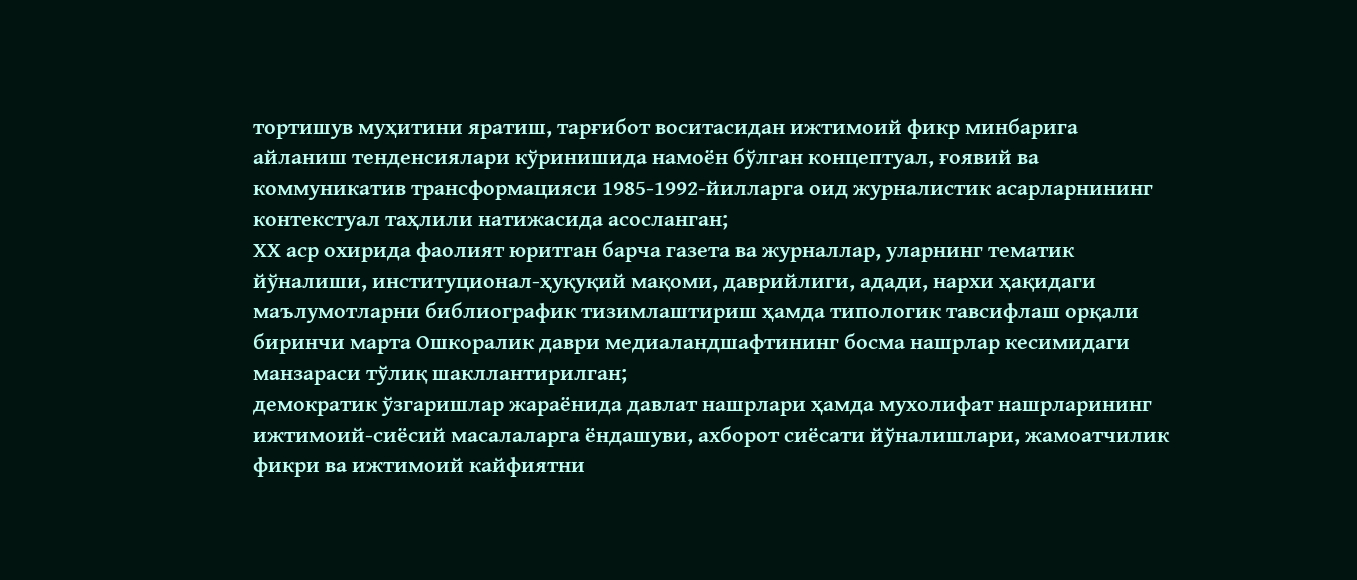тортишув муҳитини яратиш, тарғибот воситасидан ижтимоий фикр минбарига айланиш тенденсиялари кўринишида намоён бўлган концептуал, ғоявий ва коммуникатив трансформацияси 1985-1992-йилларга оид журналистик асарларнининг контекстуал таҳлили натижасида асосланган;
ХХ аср охирида фаолият юритган барча газета ва журналлар, уларнинг тематик йўналиши, институционал-ҳуқуқий мақоми, даврийлиги, адади, нархи ҳақидаги маълумотларни библиографик тизимлаштириш ҳамда типологик тавсифлаш орқали биринчи марта Ошкоралик даври медиаландшафтининг босма нашрлар кесимидаги  манзараси тўлиқ шакллантирилган;
демократик ўзгаришлар жараёнида давлат нашрлари ҳамда мухолифат нашрларининг ижтимоий-сиёсий масалаларга ёндашуви, ахборот сиёсати йўналишлари, жамоатчилик фикри ва ижтимоий кайфиятни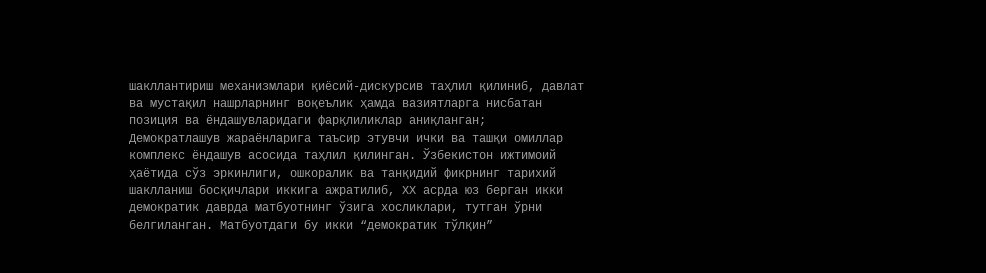шакллантириш механизмлари қиёсий-дискурсив таҳлил қилиниб, давлат ва мустақил нашрларнинг воқеълик ҳамда вазиятларга нисбатан позиция ва ёндашувларидаги фарқлиликлар аниқланган;
Демократлашув жараёнларига таъсир этувчи ички ва ташқи омиллар комплекс ёндашув асосида таҳлил қилинган. Ўзбекистон ижтимоий ҳаётида сўз эркинлиги, ошкоралик ва танқидий фикрнинг тарихий шаклланиш босқичлари иккига ажратилиб, ХХ асрда юз берган икки демократик даврда матбуотнинг ўзига хосликлари, тутган ўрни белгиланган. Матбуотдаги бу икки “демократик тўлқин”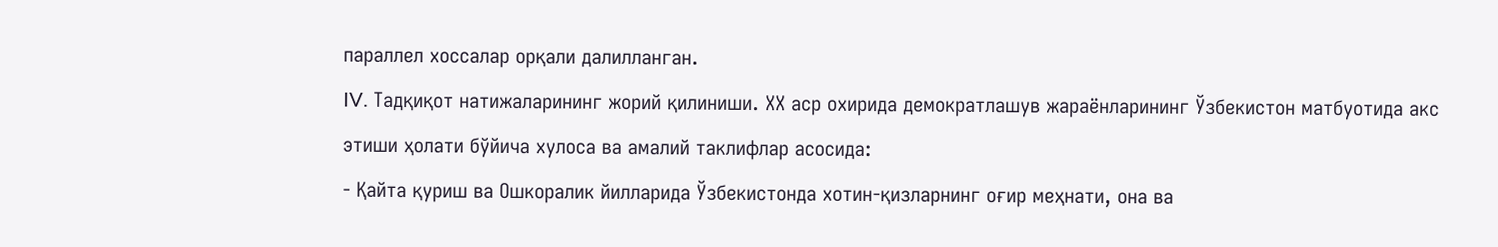параллел хоссалар орқали далилланган.
IV. Тадқиқот натижаларининг жорий қилиниши. ХХ аср охирида демократлашув жараёнларининг Ўзбекистон матбуотида акс этиши ҳолати бўйича хулоса ва амалий таклифлар асосида:
- Қайта қуриш ва Ошкоралик йилларида Ўзбекистонда хотин-қизларнинг оғир меҳнати, она ва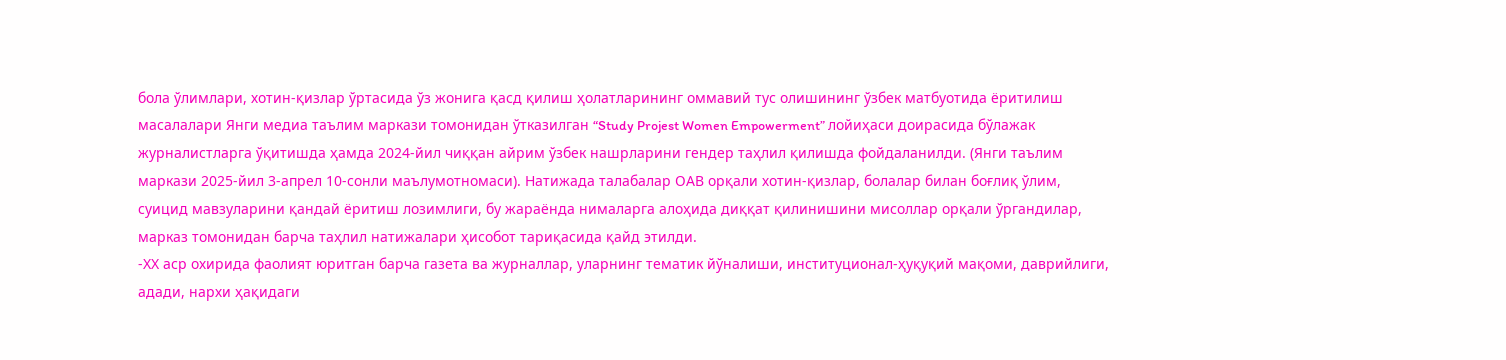бола ўлимлари, хотин-қизлар ўртасида ўз жонига қасд қилиш ҳолатларининг оммавий тус олишининг ўзбек матбуотида ёритилиш масалалари Янги медиа таълим маркази томонидан ўтказилган “Study Projest Women Empowerment” лойиҳаси доирасида бўлажак журналистларга ўқитишда ҳамда 2024-йил чиққан айрим ўзбек нашрларини гендер таҳлил қилишда фойдаланилди. (Янги таълим маркази 2025-йил 3-апрел 10-сонли маълумотномаси). Натижада талабалар ОАВ орқали хотин-қизлар, болалар билан боғлиқ ўлим, суицид мавзуларини қандай ёритиш лозимлиги, бу жараёнда нималарга алоҳида диққат қилинишини мисоллар орқали ўргандилар, марказ томонидан барча таҳлил натижалари ҳисобот тариқасида қайд этилди.
-ХХ аср охирида фаолият юритган барча газета ва журналлар, уларнинг тематик йўналиши, институционал-ҳуқуқий мақоми, даврийлиги, адади, нархи ҳақидаги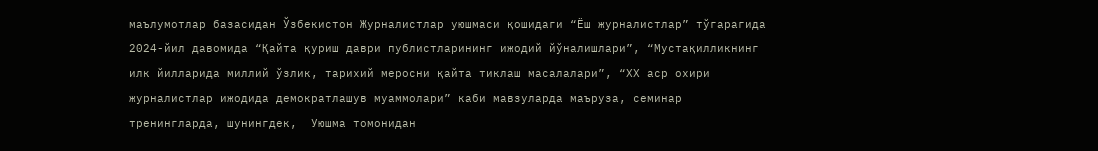маълумотлар базасидан Ўзбекистон Журналистлар уюшмаси қошидаги “Ёш журналистлар” тўгарагида 2024-йил давомида “Қайта қуриш даври публистларининг ижодий йўналишлари”, “Мустақилликнинг илк йилларида миллий ўзлик, тарихий меросни қайта тиклаш масалалари”, “ХХ аср охири журналистлар ижодида демократлашув муаммолари” каби мавзуларда маъруза, семинар тренингларда, шунингдек,  Уюшма томонидан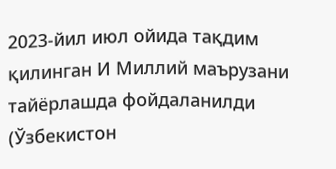2023-йил июл ойида тақдим қилинган И Миллий маърузани тайёрлашда фойдаланилди (Ўзбекистон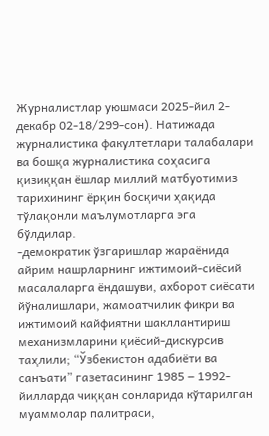Журналистлар уюшмаси 2025-йил 2-декабр 02-18/299-сон). Натижада журналистика факултетлари талабалари ва бошқа журналистика соҳасига қизиққан ёшлар миллий матбуотимиз тарихининг ёрқин босқичи ҳақида тўлақонли маълумотларга эга бўлдилар.
-демократик ўзгаришлар жараёнида айрим нашрларнинг ижтимоий-сиёсий масалаларга ёндашуви, ахборот сиёсати йўналишлари, жамоатчилик фикри ва ижтимоий кайфиятни шакллантириш механизмларини қиёсий-дискурсив таҳлили; “Ўзбекистон адабиёти ва санъати” газетасининг 1985 ‒ 1992-йилларда чиққан сонларида кўтарилган муаммолар палитраси,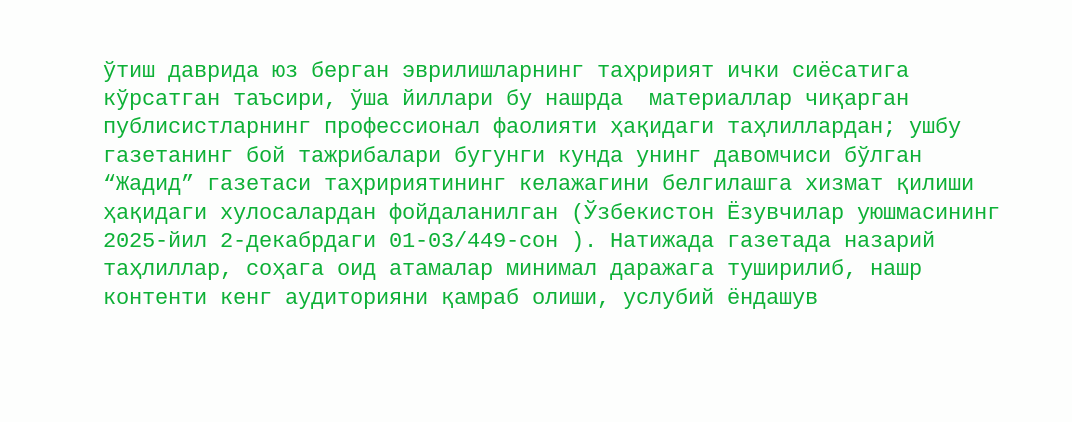ўтиш даврида юз берган эврилишларнинг таҳририят ички сиёсатига кўрсатган таъсири, ўша йиллари бу нашрда  материаллар чиқарган публисистларнинг профессионал фаолияти ҳақидаги таҳлиллардан; ушбу газетанинг бой тажрибалари бугунги кунда унинг давомчиси бўлган “Жадид” газетаси таҳририятининг келажагини белгилашга хизмат қилиши ҳақидаги хулосалардан фойдаланилган (Ўзбекистон Ёзувчилар уюшмасининг 2025-йил 2-декабрдаги 01-03/449-сон ). Натижада газетада назарий таҳлиллар, соҳага оид атамалар минимал даражага туширилиб, нашр контенти кенг аудиторияни қамраб олиши, услубий ёндашув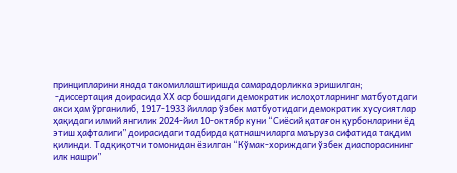принципларини янада такомиллаштиришда самарадорликка эришилган;
 -диссертация доирасида ХХ аср бошидаги демократик ислоҳотларнинг матбуотдаги акси ҳам ўрганилиб, 1917-1933 йиллар ўзбек матбуотидаги демократик хусусиятлар ҳақидаги илмий янгилик 2024-йил 10-октябр куни “Сиёсий қатағон қурбонларини ёд этиш ҳафталиги” доирасидаги тадбирда қатнашчиларга маъруза сифатида тақдим қилинди. Тадқиқотчи томонидан ёзилган “Кўмак-хориждаги ўзбек диаспорасининг илк нашри”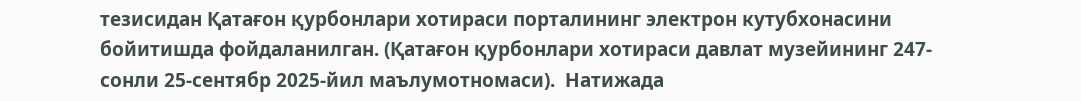тезисидан Қатағон қурбонлари хотираси порталининг электрон кутубхонасини бойитишда фойдаланилган. (Қатағон қурбонлари хотираси давлат музейининг 247-сонли 25-сентябр 2025-йил маълумотномаси).  Натижада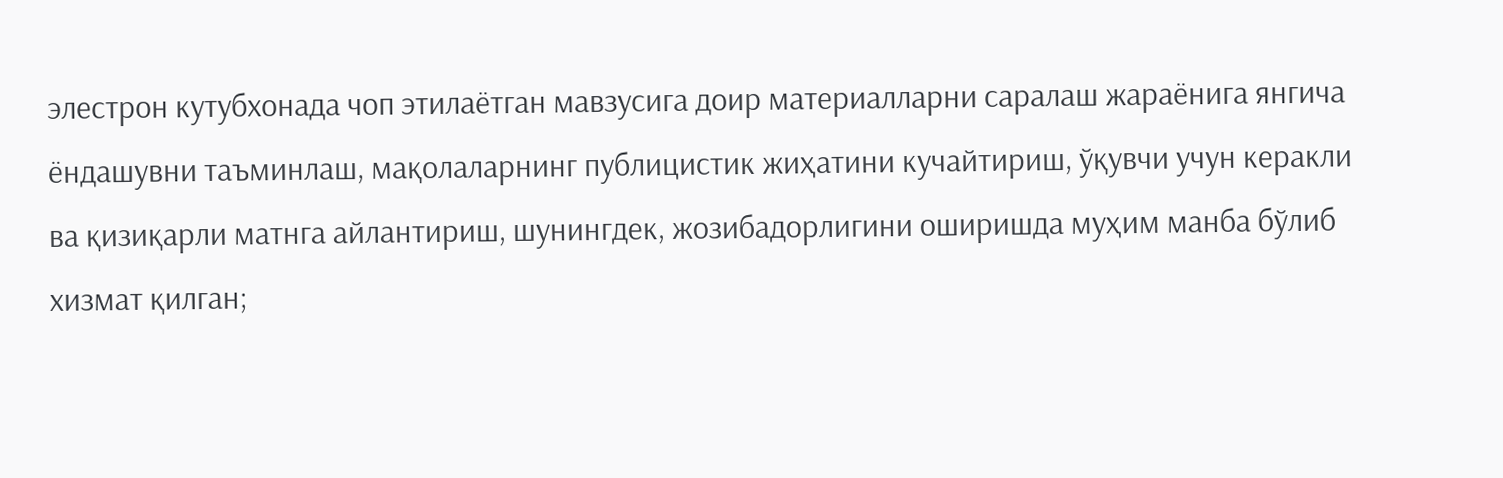элеcтрон кутубхонада чоп этилаётган мавзусига доир материалларни саралаш жараёнига янгича ёндашувни таъминлаш, мақолаларнинг публицистик жиҳатини кучайтириш, ўқувчи учун керакли ва қизиқарли матнга айлантириш, шунингдек, жозибадорлигини оширишда муҳим манба бўлиб хизмат қилган;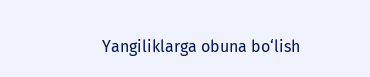Yangiliklarga obuna bo‘lish